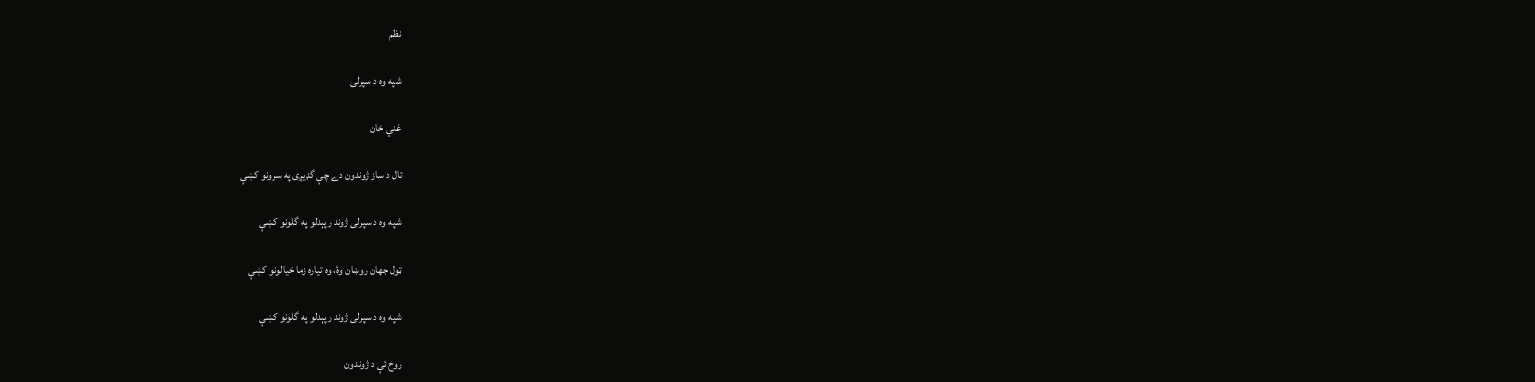نظم

شپه وه د سپرلی

غني خان

تال د ساز ژوندون دے چې گډيږی په سرونو کښې

شپه وه د سپرلی ژوند رپېدلو په گلونو کښې

ټول جهان روښان وۀ، وه تياره زما خيالونو کښې

شپه وه د سپرلی ژوند رپېدلو په گلونو کښې

روح ئې د ژوندون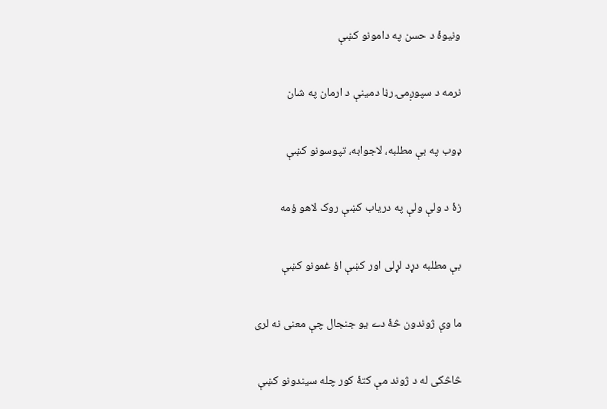ونيوۀ د حسن په دامونو کښې

نرمه د سپوږمۍ رڼا دمينې د ارمان په شان

ډوب په بې مطلبه، لاجوابه، تپوسونو کښې

زۀ د ولې ولې په درياب کښې روک لاهو ؤمه

بې مطلبه دړد لړلی اور کښې اؤ غمونو کښې

ما وې ژوندون څۀ دے يو جنجال چې معنی نه لری

څاڅکی له د ژوند مې کتۀ کور چله سيندونو کښې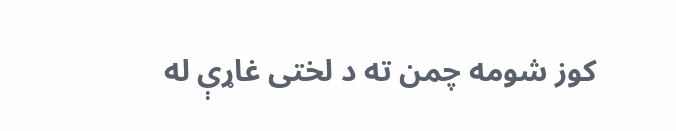کوز شومه چمن ته د لختی غاړې له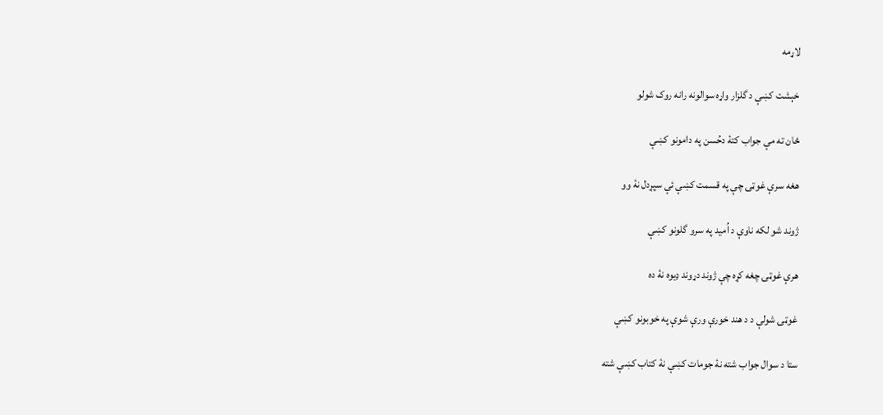لاړمه

خېشت کښې د گلزار واړه سوالونه رانه روک شولو

ځان ته مې جواب کتۀ دحُسن په دامونو کښې

هغه سرې غوټۍ چې په قسمت کښې ئې سپړدل نۀ وو

ژوند شو لکه ناوې د اُميد په سرو گلونو کښې

هرې غوټۍ چغه کړه چې ژوند دړوند ډيوه نۀ ده

غوټۍ شولې د د هند خورې ورې شوې په خوبونو کښې

ستا د سوال جواب شته نۀ جومات کښې نۀ کتاب کښې شته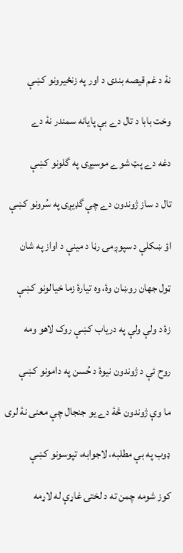نۀ د غم قيصه بندی د اور په زنځيرونو کښې

وخت بابا د تال دے بې پايانه سمندر نۀ دے

دغه دے پټ شوے موسيږی په گلونو کښې

تال د ساز ژوندون دے چې گډيږی په سُرونو کښې

اؤ ښکلې د سپوږمۍ رڼا د مينې د اواز په شان

ټول جهان روښان وۀ، وه تيارۀ زما خيالونو کښې

زۀ د ولې ولې په درياب کښې روک لاهو ومه

روح ئې د ژوندون نيوۀ د حُسن په دامونو کښې

ما وې ژوندون څۀ دے يو جنجال چې معنی نۀ لری

ډوب په بې مطلبه، لاجوابه، تپوسونو کښې

کوز شومه چمن ته د لختۍ غاړې له لاړمه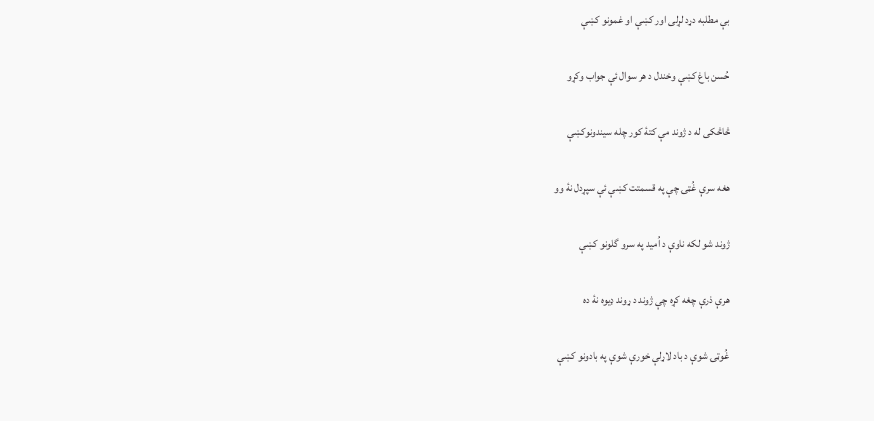بې مطلبه دړد لړلی اور کښې او غمونو کښې

حُسن باغ کښې وخندل د هر سوال ئې جواب وکړو

څاڅکی له د ژوند مې کتۀ کور چله سيندونوکښې

هغه سرې غُټۍ چې په قسمتت کښې ئې سپړدل نۀ وو

ژوند شو لکه ناوې د اُميد په سرو گلونو کښې

هرې ذرې چغه کړه چې ژوند د ړوند ډيوه نۀ ده

غُوټۍ شوې د باد لاړلې خورې شوې په بادونو کښې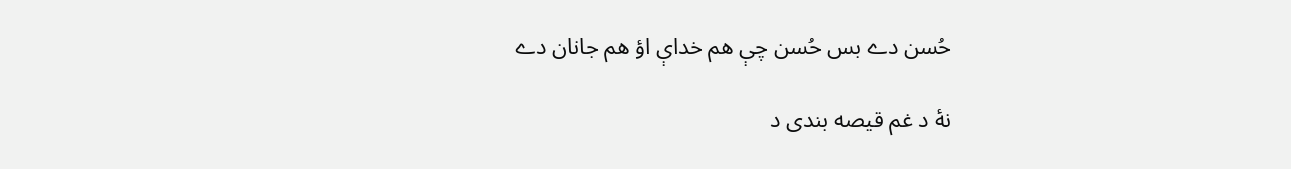حُسن دے بس حُسن چې هم خداې اؤ هم جانان دے

نۀ د غم قيصه بندی د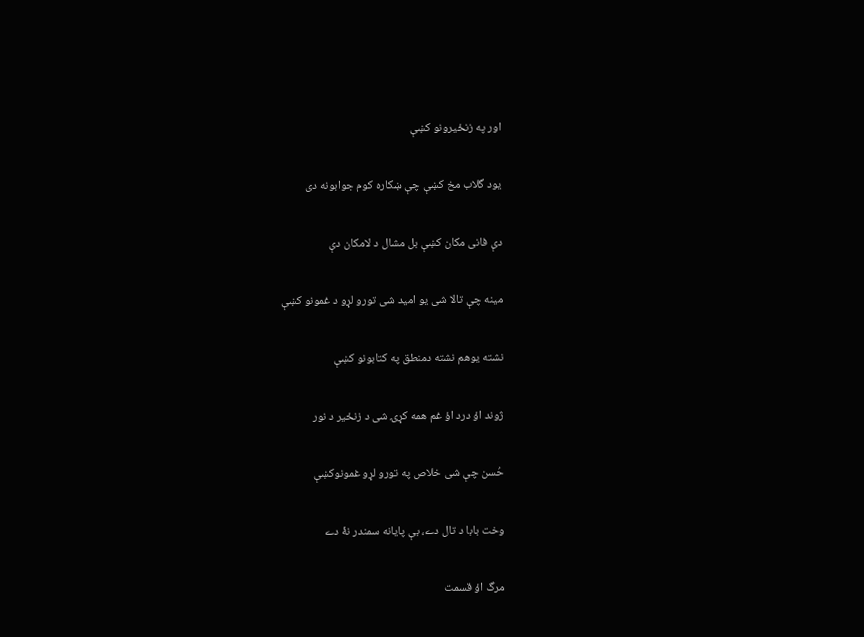اور په زنځيرونو کښې

يود گلاب مخ کښې چې ښکاره کوم جوابونه دی

دې فانی مکان کښې بل مشال د لامکان دې

مينه چې تالا شی يو اميد شی تورو لړو د غمونو کښې

نشته يوهم نشته دمنطق په کتابونو کښې

ژوند اؤ درد اؤ غم همه کړۍ شی د زنځير د نور

حُسن چې شی خلاص په تورو لړو غمونوکښې

وخت بابا د تال دے، بې پايانه سمندر نۀ دے

مرگ اؤ قسمت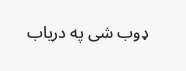ډوب شی په درياب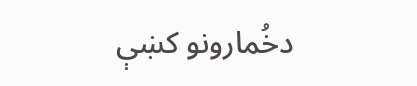دخُمارونو کښې